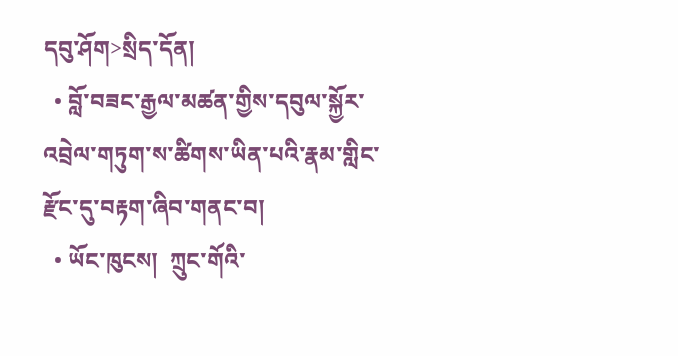དབུ་ཤོག>སྲིད་དོན།
  • བློ་བཟང་རྒྱལ་མཚན་གྱིས་དབུལ་སྐྱོར་འབྲེལ་གཏུག་ས་ཚིགས་ཡིན་པའི་རྣམ་གླིང་རྫོང་དུ་བརྟག་ཞིབ་གནང་བ།
  • ཡོང་ཁུངས།  ཀྲུང་གོའི་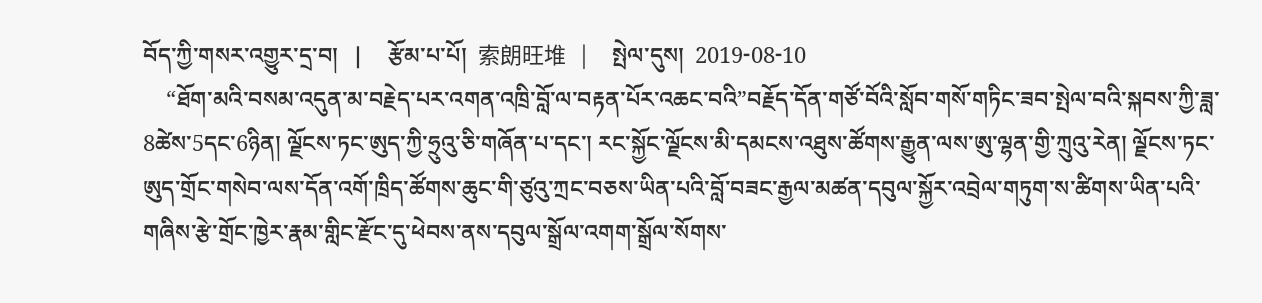བོད་ཀྱི་གསར་འགྱུར་དྲ་བ།   |     རྩོམ་པ་པོ།  索朗旺堆   |     སྤེལ་དུས།  2019-08-10
    “ཐོག་མའི་བསམ་འདུན་མ་བརྗེད་པར་འགན་འཁྲི་བློ་ལ་བརྟན་པོར་འཆང་བའི”བརྗོད་དོན་གཙོ་བོའི་སློབ་གསོ་གཏིང་ཟབ་སྤེལ་བའི་སྐབས་ཀྱི་ཟླ་8ཚེས་5དང་6ཉིན། ལྗོངས་ཏང་ཨུད་ཀྱི་ཧྲུའུ་ཅི་གཞོན་པ་དང་། རང་སྐྱོང་ལྗོངས་མི་དམངས་འཐུས་ཚོགས་རྒྱུན་ལས་ཨུ་ལྷན་གྱི་ཀྲུའུ་རེན། ལྗོངས་ཏང་ཨུད་གྲོང་གསེབ་ལས་དོན་འགོ་ཁྲིད་ཚོགས་ཆུང་གི་ཙུའུ་ཀྲང་བཅས་ཡིན་པའི་བློ་བཟང་རྒྱལ་མཚན་དབུལ་སྐྱོར་འབྲེལ་གཏུག་ས་ཚིགས་ཡིན་པའི་གཞིས་རྩེ་གྲོང་ཁྱེར་རྣམ་གླིང་རྫོང་དུ་ཕེབས་ནས་དབུལ་སྒྲོལ་འགག་སྒྲོལ་སོགས་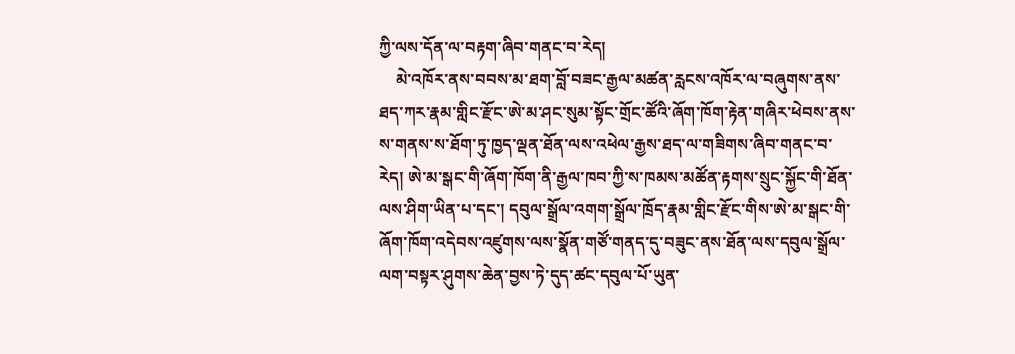ཀྱི་ལས་དོན་ལ་བརྟག་ཞིབ་གནང་བ་རེད།
    མེ་འཁོར་ནས་བབས་མ་ཐག་བློ་བཟང་རྒྱལ་མཚན་རླངས་འཁོར་ལ་བཞུགས་ནས་ཐད་ཀར་རྣམ་གླིང་རྫོང་ཨེ་མ་ཤང་སུམ་སྟོང་གྲོང་ཚོའི་ཞོག་ཁོག་རྟེན་གཞིར་ཕེབས་ནས་ས་གནས་ས་ཐོག་ཏུ་ཁྱད་ལྡན་ཐོན་ལས་འཕེལ་རྒྱས་ཐད་ལ་གཟིགས་ཞིབ་གནང་བ་རེད། ཨེ་མ་སྒང་གི་ཞོག་ཁོག་ནི་རྒྱལ་ཁབ་ཀྱི་ས་ཁམས་མཚོན་རྟགས་སྲུང་སྐྱོང་གི་ཐོན་ལས་ཤིག་ཡིན་པ་དང་། དབུལ་སྒྲོལ་འགག་སྒྲོལ་ཁྲོད་རྣམ་གླིང་རྫོང་གིས་ཨེ་མ་སྒང་གི་ཞོག་ཁོག་འདེབས་འཛུགས་ལས་སྣོན་གཙོ་གནད་དུ་བཟུང་ནས་ཐོན་ལས་དབུལ་སྒྲོལ་ལག་བསྟར་ཤུགས་ཆེན་བྱས་ཏེ་དུད་ཚང་དབུལ་པོ་ཡུན་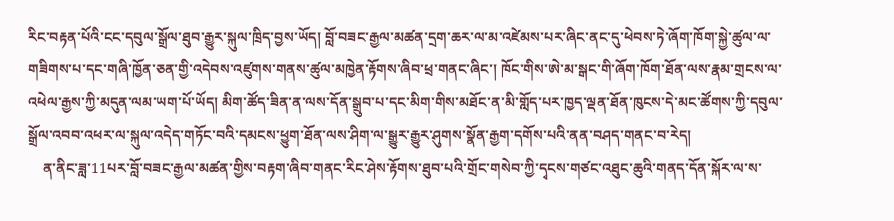རིང་བརྟན་པོའི་ངང་དབུལ་སྒྲོལ་ཐུབ་རྒྱུར་སྐུལ་ཁྲིད་བྱས་ཡོད། བློ་བཟང་རྒྱལ་མཚན་དྲག་ཆར་ལ་མ་འཛེམས་པར་ཞིང་ནང་དུ་ཕེབས་ཏེ་ཞོག་ཁོག་སྐྱེ་ཚུལ་ལ་གཟིགས་པ་དང་གཞི་ཁྱོན་ཅན་གྱི་འདེབས་འཛུགས་གནས་ཚུལ་མཁྱེན་རྟོགས་ཞིབ་ཕྲ་གནང་ཞིང་། ཁོང་གིས་ཨེ་མ་སྒང་གི་ཞོག་ཁོག་ཐོན་ལས་རྣམ་གྲངས་ལ་འཕེལ་རྒྱས་ཀྱི་མདུན་ལམ་ཡག་པོ་ཡོད། མིག་ཚོད་ཟིན་ན་ལས་དོན་སྒྲུབ་པ་དང་མིག་གིས་མཐོང་ན་མི་གློད་པར་ཁྱད་ལྡན་ཐོན་ཁུངས་དེ་མང་ཚོགས་ཀྱི་དབུལ་སྒྲོལ་འབབ་འཕར་ལ་སྐུལ་འདེད་གཏོང་བའི་དམངས་ཕྱུག་ཐོན་ལས་ཤིག་ལ་སྒྱུར་རྒྱུར་ཤུགས་སྣོན་རྒྱག་དགོས་པའི་ནན་བཤད་གནང་བ་རེད།
    ན་ནིང་ཟླ་11པར་བློ་བཟང་རྒྱལ་མཚན་གྱིས་བརྟག་ཞིབ་གནང་རིང་ཤེས་རྟོགས་ཐུབ་པའི་གྲོང་གསེབ་ཀྱི་དྭངས་གཙང་འཐུང་ཆུའི་གནད་དོན་སྐོར་ལ་ས་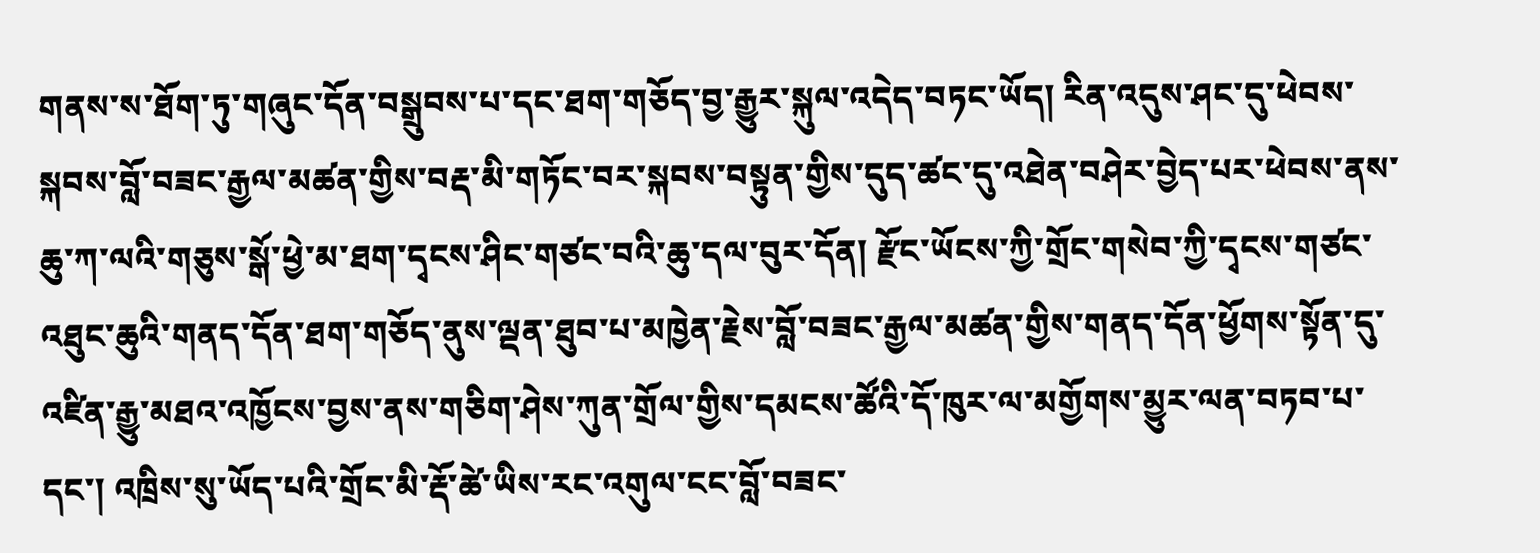གནས་ས་ཐོག་ཏུ་གཞུང་དོན་བསྒྲུབས་པ་དང་ཐག་གཅོད་བྱ་རྒྱུར་སྐུལ་འདེད་བཏང་ཡོད། རིན་འདུས་ཤང་དུ་ཕེབས་སྐབས་བློ་བཟང་རྒྱལ་མཚན་གྱིས་བརྡ་མི་གཏོང་བར་སྐབས་བསྟུན་གྱིས་དུད་ཚང་དུ་འཐེན་བཤེར་བྱེད་པར་ཕེབས་ནས་ཆུ་ཀ་ལའི་གཅུས་སྒོ་ཕྱེ་མ་ཐག་དྭངས་ཤིང་གཙང་བའི་ཆུ་དལ་བུར་དོན། རྫོང་ཡོངས་ཀྱི་གྲོང་གསེབ་ཀྱི་དྭངས་གཙང་འཐུང་ཆུའི་གནད་དོན་ཐག་གཅོད་ནུས་ལྡན་ཐུབ་པ་མཁྱེན་རྗེས་བློ་བཟང་རྒྱལ་མཚན་གྱིས་གནད་དོན་ཕྱོགས་སྟོན་དུ་འཛིན་རྒྱུ་མཐའ་འཁྱོངས་བྱས་ནས་གཅིག་ཤེས་ཀུན་གྲོལ་གྱིས་དམངས་ཚོའི་དོ་ཁུར་ལ་མགྱོགས་མྱུར་ལན་བཏབ་པ་དང་། འཁྲིས་སུ་ཡོད་པའི་གྲོང་མི་རྡོ་ཚེ་ཡིས་རང་འགུལ་ངང་བློ་བཟང་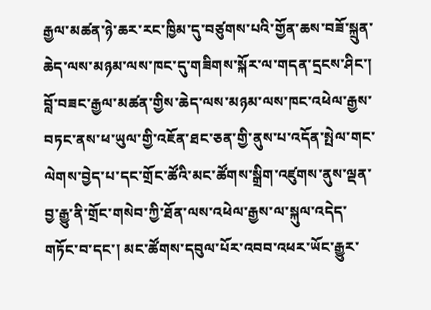རྒྱལ་མཚན་ཉེ་ཆར་རང་ཁྱིམ་དུ་བཙུགས་པའི་གྱོན་ཆས་བཟོ་སྐྲུན་ཆེད་ལས་མཉམ་ལས་ཁང་དུ་གཟིགས་སྐོར་ལ་གདན་དྲངས་ཤིང་། བློ་བཟང་རྒྱལ་མཚན་གྱིས་ཆེད་ལས་མཉམ་ལས་ཁང་འཕེལ་རྒྱས་བཏང་ནས་ཕ་ཡུལ་གྱི་འཇོན་ཐང་ཅན་གྱི་ནུས་པ་འདོན་སྤེལ་གང་ལེགས་བྱེད་པ་དང་གྲོང་ཚོའི་མང་ཚོགས་སྒྲིག་འཛུགས་ནུས་ལྡན་བྱ་རྒྱུ་ནི་གྲོང་གསེབ་ཀྱི་ཐོན་ལས་འཕེལ་རྒྱས་ལ་སྐུལ་འདེད་གཏོང་བ་དང་། མང་ཚོགས་དབུལ་པོར་འབབ་འཕར་ཡོང་རྒྱུར་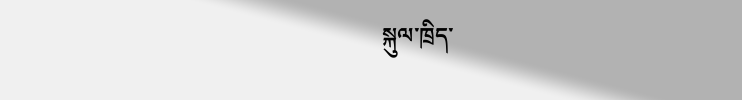སྐུལ་ཁྲིད་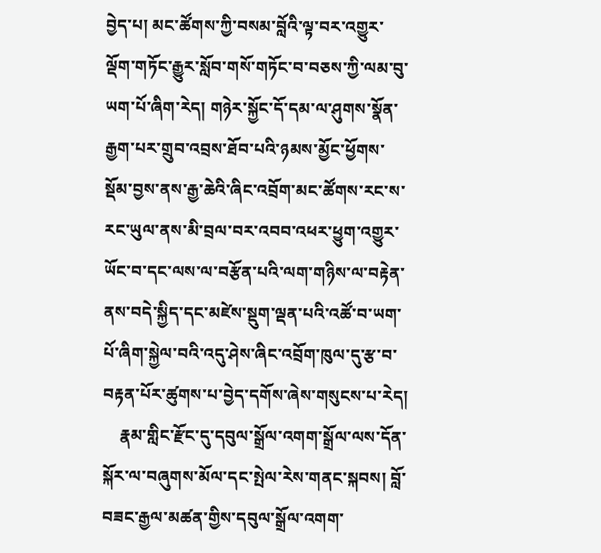བྱེད་པ། མང་ཚོགས་ཀྱི་བསམ་བློའི་ལྟ་བར་འགྱུར་ལྡོག་གཏོང་རྒྱུར་སློབ་གསོ་གཏོང་བ་བཅས་ཀྱི་ལམ་བུ་ཡག་པོ་ཞིག་རེད། གཉེར་སྐྱོང་དོ་དམ་ལ་ཤུགས་སྣོན་རྒྱག་པར་གྲུབ་འབྲས་ཐོབ་པའི་ཉམས་མྱོང་ཕྱོགས་སྡོམ་བྱས་ནས་རྒྱ་ཆེའི་ཞིང་འབྲོག་མང་ཚོགས་རང་ས་རང་ཡུལ་ནས་མི་བྲལ་བར་འབབ་འཕར་ཕྱུག་འགྱུར་ཡོང་བ་དང་ལས་ལ་བརྩོན་པའི་ལག་གཉིས་ལ་བརྟེན་ནས་བདེ་སྐྱིད་དང་མཛེས་སྡུག་ལྡན་པའི་འཚོ་བ་ཡག་པོ་ཞིག་སྐྱེལ་བའི་འདུ་ཤེས་ཞིང་འབྲོག་ཁུལ་དུ་རྩ་བ་བརྟན་པོར་ཚུགས་པ་བྱེད་དགོས་ཞེས་གསུངས་པ་རེད།
    རྣམ་གླིང་རྫོང་དུ་དབུལ་སྒྲོལ་འགག་སྒྲོལ་ལས་དོན་སྐོར་ལ་བཞུགས་མོལ་དང་སྤེལ་རེས་གནང་སྐབས། བློ་བཟང་རྒྱལ་མཚན་གྱིས་དབུལ་སྒྲོལ་འགག་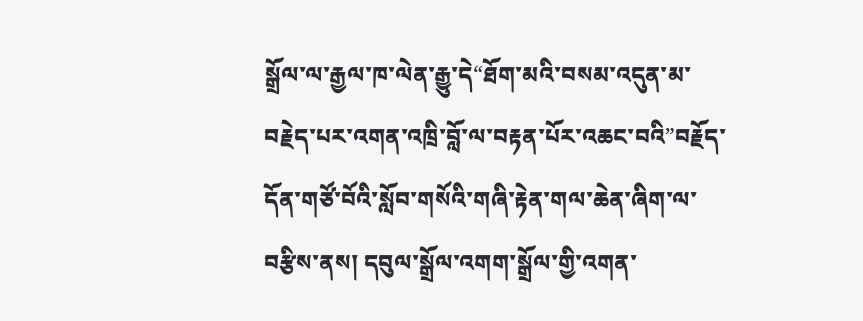སྒྲོལ་ལ་རྒྱལ་ཁ་ལེན་རྒྱུ་དེ“ཐོག་མའི་བསམ་འདུན་མ་བརྗེད་པར་འགན་འཁྲི་བློ་ལ་བརྟན་པོར་འཆང་བའི”བརྗོད་དོན་གཙོ་བོའི་སློབ་གསོའི་གཞི་རྟེན་གལ་ཆེན་ཞིག་ལ་བརྩིས་ནས། དབུལ་སྒྲོལ་འགག་སྒྲོལ་གྱི་འགན་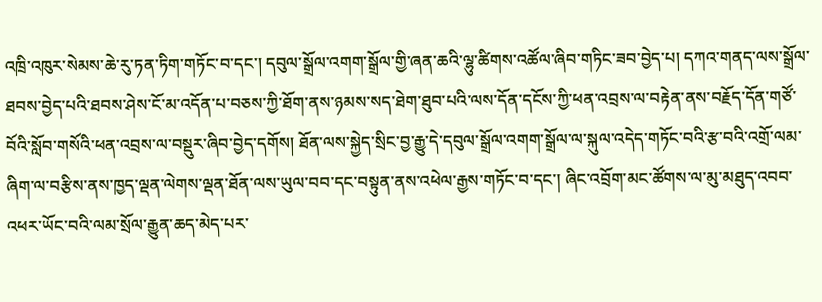འཁྲི་འཁུར་སེམས་ཆེ་རུ་ཏན་ཏིག་གཏོང་བ་དང་། དབུལ་སྒྲོལ་འགག་སྒྲོལ་གྱི་ཞན་ཆའི་ལྷུ་ཚིགས་འཚོལ་ཞིབ་གཏིང་ཟབ་བྱེད་པ། དཀའ་གནད་ལས་སྒྲོལ་ཐབས་བྱེད་པའི་ཐབས་ཤེས་ངོ་མ་འདོན་པ་བཅས་ཀྱི་ཐོག་ནས་ཉམས་སད་ཐེག་ཐུབ་པའི་ལས་དོན་དངོས་ཀྱི་ཕན་འབྲས་ལ་བརྟེན་ནས་བརྗོད་དོན་གཙོ་བོའི་སློབ་གསོའི་ཕན་འབྲས་ལ་བསྡུར་ཞིབ་བྱེད་དགོས། ཐོན་ལས་སྐྱེད་སྲིང་བྱ་རྒྱུ་དེ་དབུལ་སྒྲོལ་འགག་སྒྲོལ་ལ་སྐུལ་འདེད་གཏོང་བའི་རྩ་བའི་འགྲོ་ལམ་ཞིག་ལ་བརྩིས་ནས་ཁྱད་ལྡན་ལེགས་ལྡན་ཐོན་ལས་ཡུལ་བབ་དང་བསྟུན་ནས་འཕེལ་རྒྱས་གཏོང་བ་དང་། ཞིང་འབྲོག་མང་ཚོགས་ལ་མུ་མཐུད་འབབ་འཕར་ཡོང་བའི་ལམ་སྲོལ་རྒྱུན་ཆད་མེད་པར་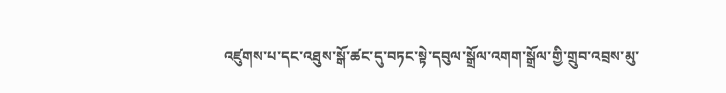འཛུགས་པ་དང་འཐུས་སྒོ་ཚང་དུ་བཏང་སྟེ་དབུལ་སྒྲོལ་འགག་སྒྲོལ་གྱི་གྲུབ་འབྲས་མུ་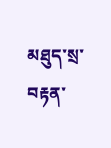མཐུད་སྲ་བརྟན་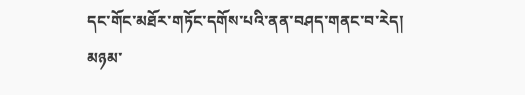དང་གོང་མཐོར་གཏོང་དགོས་པའི་ནན་བཤད་གནང་བ་རེད།
མཉམ་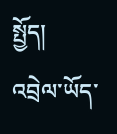སྤྱོད།
འབྲེལ་ཡོད་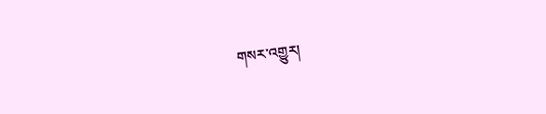གསར་འགྱུར།